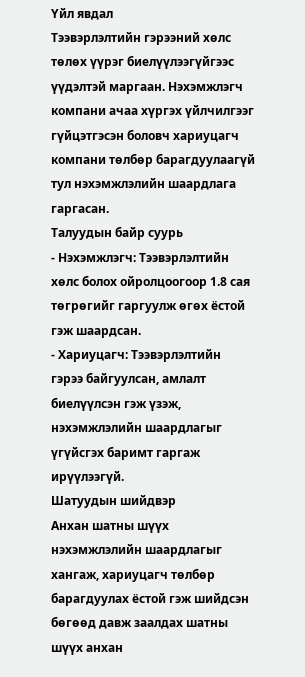Үйл явдал
Тээвэрлэлтийн гэрээний хөлс төлөх үүрэг биелүүлээгүйгээс үүдэлтэй маргаан. Нэхэмжлэгч компани ачаа хүргэх үйлчилгээг гүйцэтгэсэн боловч хариуцагч компани төлбөр барагдуулаагүй тул нэхэмжлэлийн шаардлага гаргасан.
Талуудын байр суурь
- Нэхэмжлэгч: Тээвэрлэлтийн хөлс болох ойролцоогоор 1.8 сая төгрөгийг гаргуулж өгөх ёстой гэж шаардсан.
- Хариуцагч: Тээвэрлэлтийн гэрээ байгуулсан, амлалт биелүүлсэн гэж үзэж, нэхэмжлэлийн шаардлагыг үгүйсгэх баримт гаргаж ирүүлээгүй.
Шатуудын шийдвэр
Анхан шатны шүүх нэхэмжлэлийн шаардлагыг хангаж, хариуцагч төлбөр барагдуулах ёстой гэж шийдсэн бөгөөд давж заалдах шатны шүүх анхан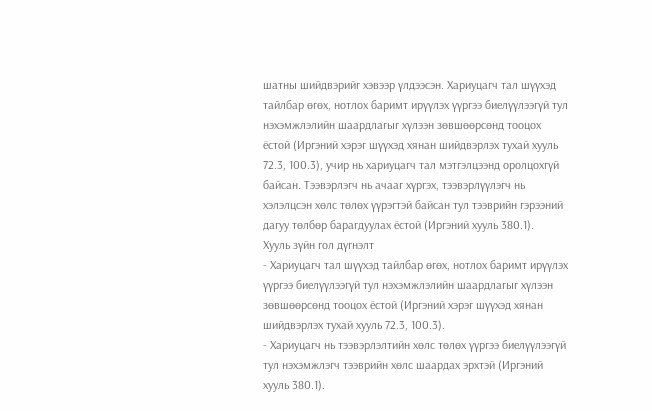шатны шийдвэрийг хэвээр үлдээсэн. Хариуцагч тал шүүхэд тайлбар өгөх, нотлох баримт ирүүлэх үүргээ биелүүлээгүй тул нэхэмжлэлийн шаардлагыг хүлээн зөвшөөрсөнд тооцох ёстой (Иргэний хэрэг шүүхэд хянан шийдвэрлэх тухай хууль 72.3, 100.3), учир нь хариуцагч тал мэтгэлцээнд оролцохгүй байсан. Тээвэрлэгч нь ачааг хүргэх, тээвэрлүүлэгч нь хэлэлцсэн хөлс төлөх үүрэгтэй байсан тул тээврийн гэрээний дагуу төлбөр барагдуулах ёстой (Иргэний хууль 380.1).
Хууль зүйн гол дүгнэлт
- Хариуцагч тал шүүхэд тайлбар өгөх, нотлох баримт ирүүлэх үүргээ биелүүлээгүй тул нэхэмжлэлийн шаардлагыг хүлээн зөвшөөрсөнд тооцох ёстой (Иргэний хэрэг шүүхэд хянан шийдвэрлэх тухай хууль 72.3, 100.3).
- Хариуцагч нь тээвэрлэлтийн хөлс төлөх үүргээ биелүүлээгүй тул нэхэмжлэгч тээврийн хөлс шаардах эрхтэй (Иргэний хууль 380.1).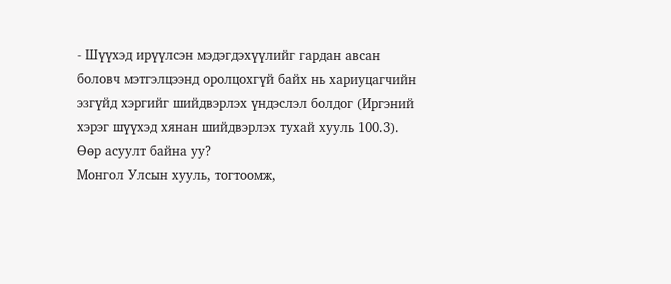- Шүүхэд ирүүлсэн мэдэгдэхүүлийг гардан авсан боловч мэтгэлцээнд оролцохгүй байх нь хариуцагчийн эзгүйд хэргийг шийдвэрлэх үндэслэл болдог (Иргэний хэрэг шүүхэд хянан шийдвэрлэх тухай хууль 100.3).
Өөр асуулт байна уу?
Монгол Улсын хууль, тогтоомж,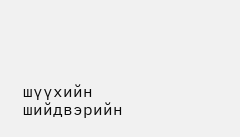шүүхийн шийдвэрийн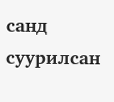санд суурилсан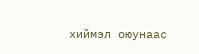хиймэл оюунаас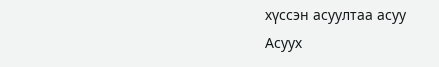хүссэн асуултаа асуу
Асуух